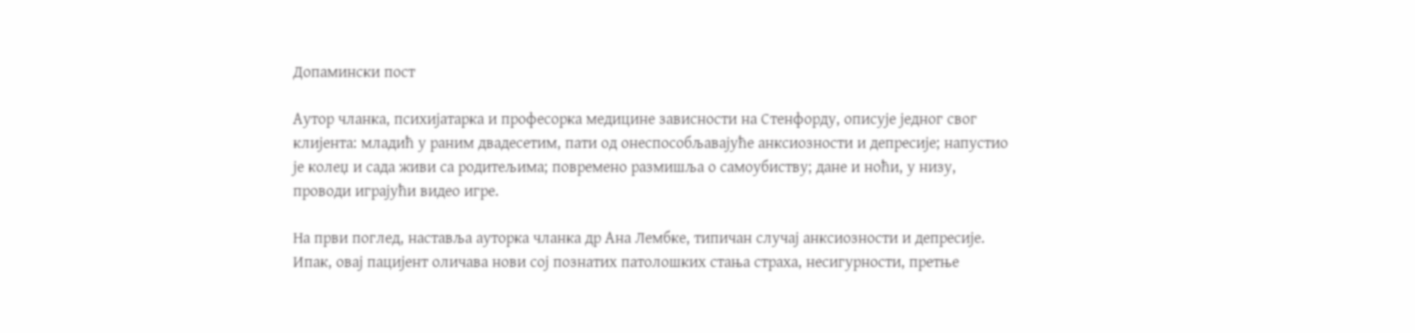Допамински пост

Аутор чланка, психијатарка и професорка медицине зависности на Стенфорду, описује једног свог клијента: младић у раним двадесетим, пати од онеспособљавајуће анксиозности и депресије; напустио је колеџ и сада живи са родитељима; повремено размишља о самоубиству; дане и ноћи, у низу, проводи играјући видео игре.

На први поглед, наставља ауторка чланка др Ана Лембке, типичан случај анксиозности и депресије. Ипак, овај пацијент оличава нови сој познатих патолошких стања страха, несигурности, претње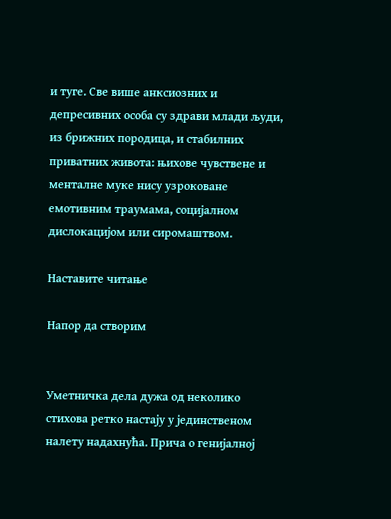и туге. Све више анксиозних и депресивних особа су здрави млади људи, из брижних породица, и стабилних приватних живота: њихове чувствене и менталне муке нису узроковане емотивним траумама, социјалном дислокацијом или сиромаштвом.

Наставите читање

Напор да створим


Уметничка дела дужа од неколико стихова ретко настају у јединственом налету надахнућа. Прича о генијалној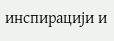инспирацији и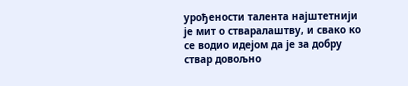урођености талента најштетнији је мит о стваралаштву, и свако ко се водио идејом да је за добру ствар довољно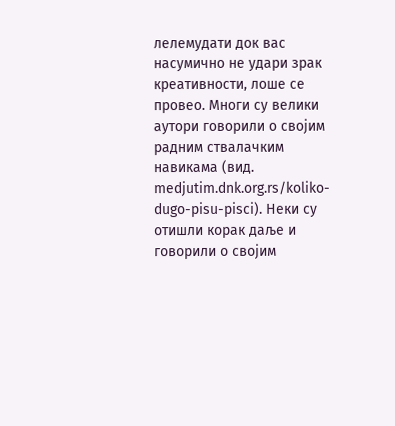лелемудати док вас насумично не удари зрак креативности, лоше се провео. Многи су велики аутори говорили о својим радним ствалачким навикама (вид. medjutim.dnk.org.rs/koliko-dugo-pisu-pisci). Неки су отишли корак даље и говорили о својим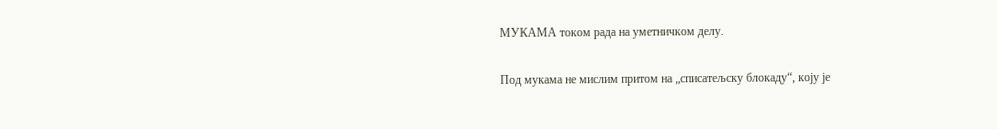МУКАМА током рада на уметничком делу.

Под мукама не мислим притом на „списатељску блокаду“, коју је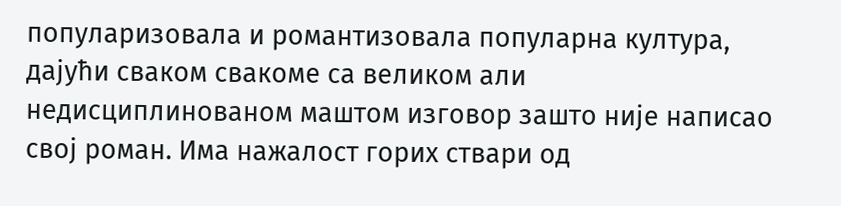популаризовала и романтизовала популарна култура, дајући сваком свакоме са великом али недисциплинованом маштом изговор зашто није написао свој роман. Има нажалост горих ствари од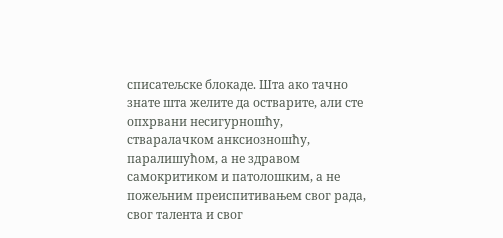списатељске блокаде. Шта ако тачно знате шта желите да остварите, али сте опхрвани несигурношћу, стваралачком анксиозношћу, паралишућом, а не здравом самокритиком и патолошким, а не пожељним преиспитивањем свог рада, свог талента и свог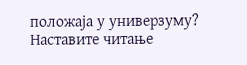положаја у универзуму? Наставите читање